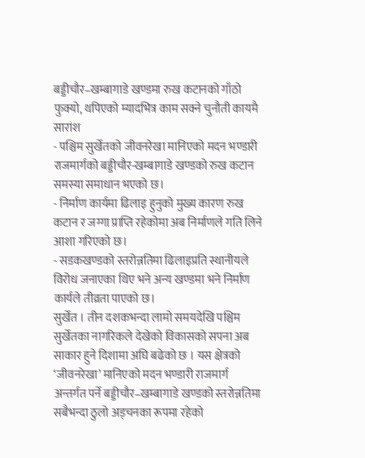बड्डीचौर–खम्बागाडे खण्डमा रुख कटानको गाँठो फुक्यो, थपिएको म्यादभित्र काम सक्ने चुनौती कायमै
सारांश
- पश्चिम सुर्खेतको जीवनरेखा मानिएको मदन भण्डारी राजमार्गको बड्डीचौर-खम्बागाडे खण्डको रुख कटान समस्या समाधान भएको छ।
- निर्माण कार्यमा ढिलाइ हुनुको मुख्य कारण रुख कटान र जग्गा प्राप्ति रहेकोमा अब निर्माणले गति लिने आशा गरिएको छ।
- सडकखण्डको स्तरोन्नतिमा ढिलाइप्रति स्थानीयले विरोध जनाएका थिए भने अन्य खण्डमा भने निर्माण कार्यले तीव्रता पाएको छ।
सुर्खेत । तीन दशकभन्दा लामो समयदेखि पश्चिम सुर्खेतका नागरिकले देखेको विकासको सपना अब साकार हुने दिशामा अघि बढेको छ । यस क्षेत्रको ‘जीवनरेखा’ मानिएको मदन भण्डारी राजमार्ग अन्तर्गत पर्ने बड्डीचौर–खम्बागाडे खण्डको स्तरोन्नतिमा सबैभन्दा ठुलो अड्चनका रूपमा रहेको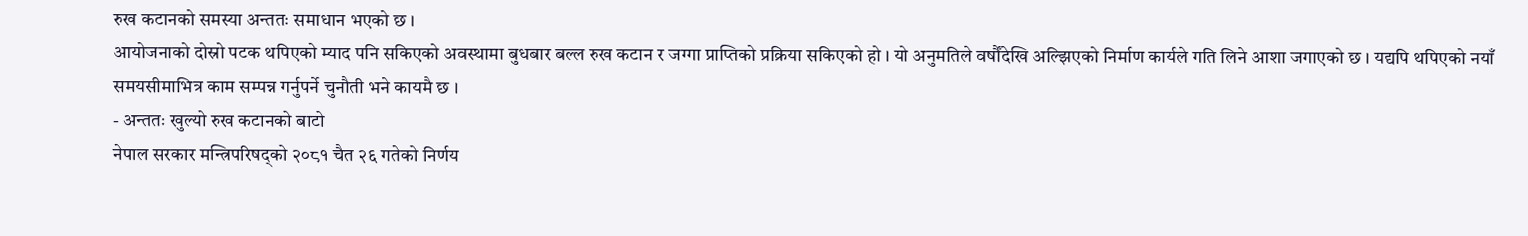रुख कटानको समस्या अन्ततः समाधान भएको छ ।
आयोजनाको दोस्रो पटक थपिएको म्याद पनि सकिएको अवस्थामा बुधबार बल्ल रुख कटान र जग्गा प्राप्तिको प्रक्रिया सकिएको हो । यो अनुमतिले वर्षौंदेखि अल्झिएको निर्माण कार्यले गति लिने आशा जगाएको छ । यद्यपि थपिएको नयाँ समयसीमाभित्र काम सम्पन्न गर्नुपर्ने चुनौती भने कायमै छ ।
- अन्ततः खुल्यो रुख कटानको बाटो
नेपाल सरकार मन्त्रिपरिषद्को २०८१ चैत २६ गतेको निर्णय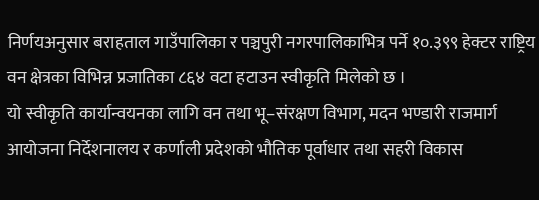निर्णयअनुसार बराहताल गाउँपालिका र पञ्चपुरी नगरपालिकाभित्र पर्ने १०.३९९ हेक्टर राष्ट्रिय वन क्षेत्रका विभिन्न प्रजातिका ८६४ वटा हटाउन स्वीकृति मिलेको छ ।
यो स्वीकृति कार्यान्वयनका लागि वन तथा भू–संरक्षण विभाग, मदन भण्डारी राजमार्ग आयोजना निर्देशनालय र कर्णाली प्रदेशको भौतिक पूर्वाधार तथा सहरी विकास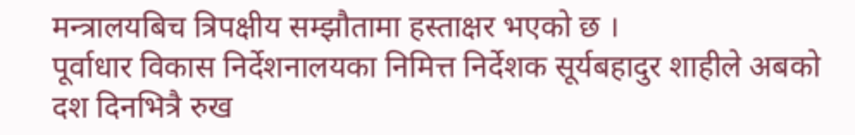मन्त्रालयबिच त्रिपक्षीय सम्झौतामा हस्ताक्षर भएको छ ।
पूर्वाधार विकास निर्देशनालयका निमित्त निर्देशक सूर्यबहादुर शाहीले अबको दश दिनभित्रै रुख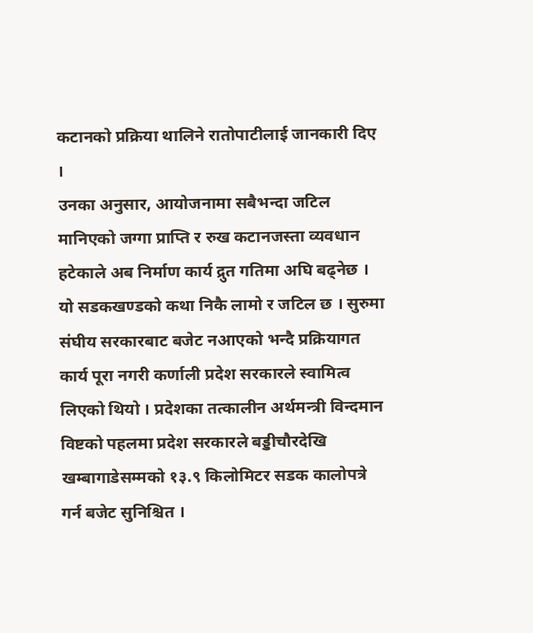कटानको प्रक्रिया थालिने रातोपाटीलाई जानकारी दिए ।
उनका अनुसार, आयोजनामा सबैभन्दा जटिल मानिएको जग्गा प्राप्ति र रुख कटानजस्ता व्यवधान हटेकाले अब निर्माण कार्य द्रुत गतिमा अघि बढ्नेछ ।
यो सडकखण्डको कथा निकै लामो र जटिल छ । सुरुमा संघीय सरकारबाट बजेट नआएको भन्दै प्रक्रियागत कार्य पूरा नगरी कर्णाली प्रदेश सरकारले स्वामित्व लिएको थियो । प्रदेशका तत्कालीन अर्थमन्त्री विन्दमान विष्टको पहलमा प्रदेश सरकारले बड्डीचौरदेखि खम्बागाडेसम्मको १३.९ किलोमिटर सडक कालोपत्रे गर्न बजेट सुनिश्चित ।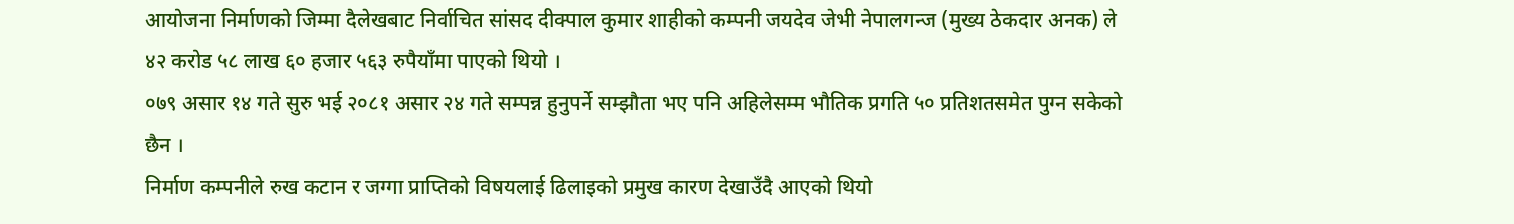आयोजना निर्माणको जिम्मा दैलेखबाट निर्वाचित सांसद दीक्पाल कुमार शाहीको कम्पनी जयदेव जेभी नेपालगन्ज (मुख्य ठेकदार अनक) ले ४२ करोड ५८ लाख ६० हजार ५६३ रुपैयाँमा पाएको थियो ।
०७९ असार १४ गते सुरु भई २०८१ असार २४ गते सम्पन्न हुनुपर्ने सम्झौता भए पनि अहिलेसम्म भौतिक प्रगति ५० प्रतिशतसमेत पुग्न सकेको छैन ।
निर्माण कम्पनीले रुख कटान र जग्गा प्राप्तिको विषयलाई ढिलाइको प्रमुख कारण देखाउँदै आएको थियो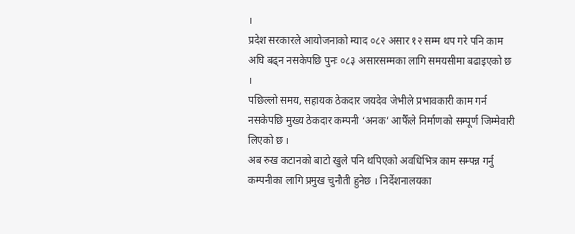।
प्रदेश सरकारले आयोजनाको म्याद ०८२ असार १२ सम्म थप गरे पनि काम अघि बढ्न नसकेपछि पुनः ०८३ असारसम्मका लागि समयसीमा बढाइएको छ ।
पछिल्लो समय, सहायक ठेकदार जयदेव जेभीले प्रभावकारी काम गर्न नसकेपछि मुख्य ठेकदार कम्पनी ‘अनक’ आफैँले निर्माणको सम्पूर्ण जिम्मेवारी लिएको छ ।
अब रुख कटानको बाटो खुले पनि थपिएको अवधिभित्र काम सम्पन्न गर्नु कम्पनीका लागि प्रमुख चुनौती हुनेछ । निर्देशनालयका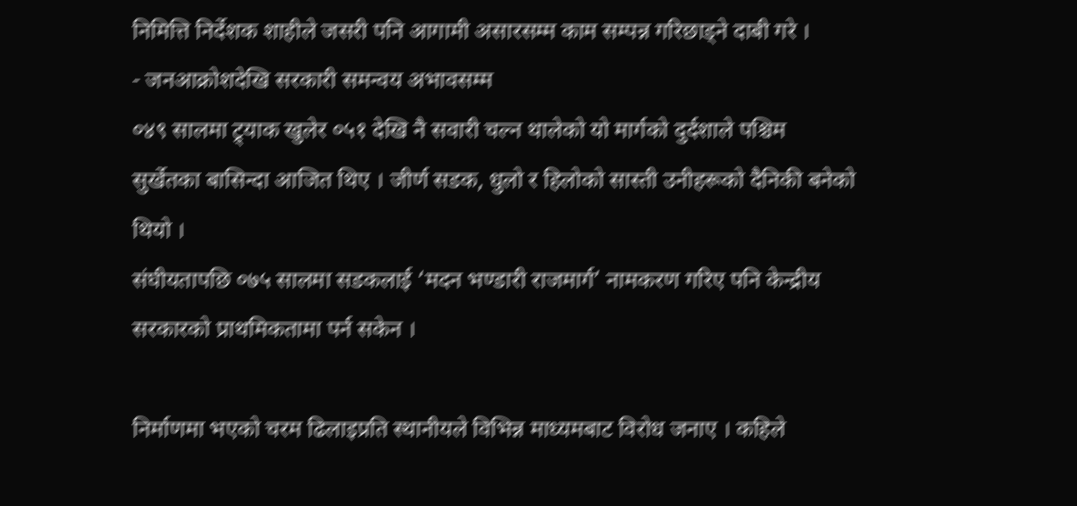निमित्ति निर्देशक शाहीले जसरी पनि आगामी असारसम्म काम सम्पन्न गरिछाड्ने दाबी गरे ।
- जनआक्रोशदेखि सरकारी समन्वय अभावसम्म
०४९ सालमा ट्र्याक खुलेर ०५१ देखि नै सवारी चल्न थालेको यो मार्गको दुर्दशाले पश्चिम सुर्खेतका बासिन्दा आजित थिए । जीर्ण सडक, धुलो र हिलोको सास्ती उनीहरूको दैनिकी बनेको थियो ।
संघीयतापछि ०७५ सालमा सडकलाई ‘मदन भण्डारी राजमार्ग’ नामकरण गरिए पनि केन्द्रीय सरकारको प्राथमिकतामा पर्न सकेन ।

निर्माणमा भएको चरम ढिलाइप्रति स्थानीयले विभिन्न माध्यमबाट विरोध जनाए । कहिले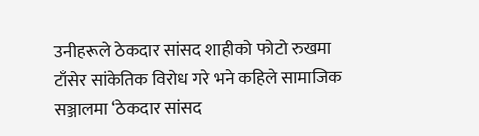उनीहरूले ठेकदार सांसद शाहीको फोटो रुखमा टाँसेर सांकेतिक विरोध गरे भने कहिले सामाजिक सञ्जालमा ‘ठेकदार सांसद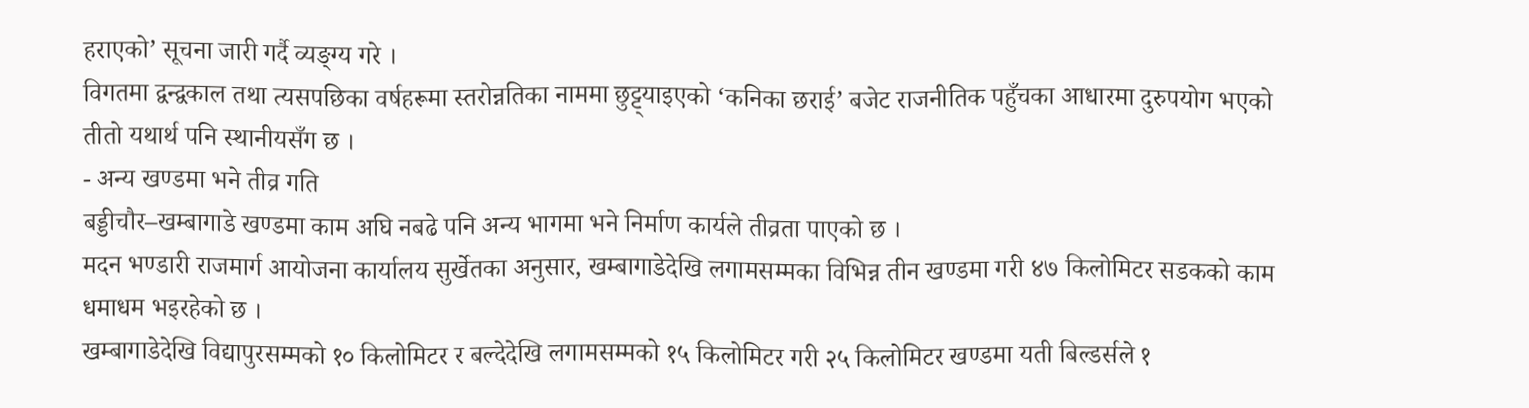हराएको’ सूचना जारी गर्दै व्यङ्ग्य गरे ।
विगतमा द्वन्द्वकाल तथा त्यसपछिका वर्षहरूमा स्तरोन्नतिका नाममा छुट्ट्याइएको ‘कनिका छराई’ बजेट राजनीतिक पहुँचका आधारमा दुरुपयोग भएको तीतो यथार्थ पनि स्थानीयसँग छ ।
- अन्य खण्डमा भने तीव्र गति
बड्डीचौर–खम्बागाडे खण्डमा काम अघि नबढे पनि अन्य भागमा भने निर्माण कार्यले तीव्रता पाएको छ ।
मदन भण्डारी राजमार्ग आयोजना कार्यालय सुर्खेतका अनुसार, खम्बागाडेदेखि लगामसम्मका विभिन्न तीन खण्डमा गरी ४७ किलोमिटर सडकको काम धमाधम भइरहेको छ ।
खम्बागाडेदेखि विद्यापुरसम्मको १० किलोमिटर र बल्देदेखि लगामसम्मको १५ किलोमिटर गरी २५ किलोमिटर खण्डमा यती बिल्डर्सले १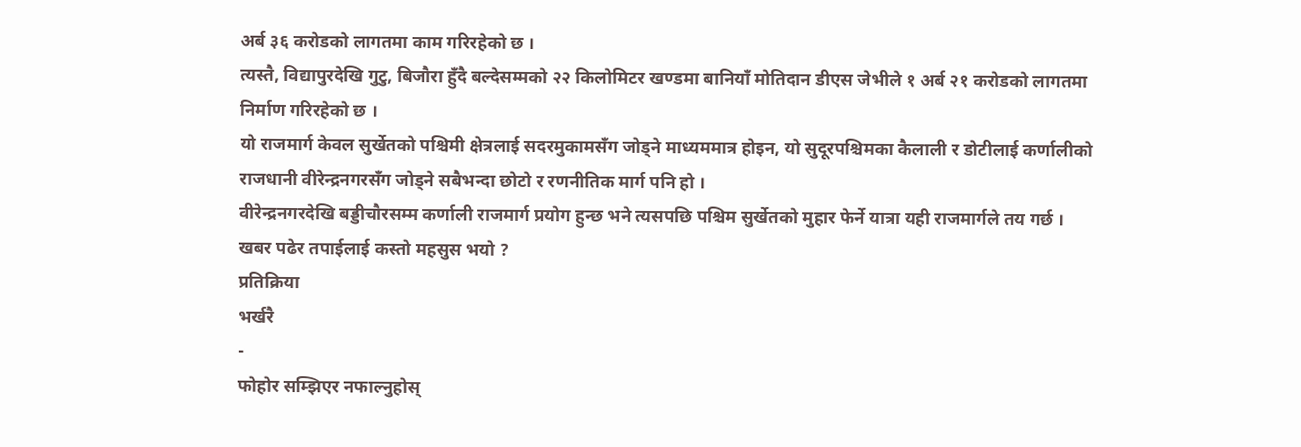अर्ब ३६ करोडको लागतमा काम गरिरहेको छ ।
त्यस्तै, विद्यापुरदेखि गुटु, बिजौरा हुँदै बल्देसम्मको २२ किलोमिटर खण्डमा बानियाँ मोतिदान डीएस जेभीले १ अर्ब २१ करोडको लागतमा निर्माण गरिरहेको छ ।
यो राजमार्ग केवल सुर्खेतको पश्चिमी क्षेत्रलाई सदरमुकामसँग जोड्ने माध्यममात्र होइन, यो सुदूरपश्चिमका कैलाली र डोटीलाई कर्णालीको राजधानी वीरेन्द्रनगरसँग जोड्ने सबैभन्दा छोटो र रणनीतिक मार्ग पनि हो ।
वीरेन्द्रनगरदेखि बड्डीचौरसम्म कर्णाली राजमार्ग प्रयोग हुन्छ भने त्यसपछि पश्चिम सुर्खेतको मुहार फेर्ने यात्रा यही राजमार्गले तय गर्छ ।
खबर पढेर तपाईलाई कस्तो महसुस भयो ?
प्रतिक्रिया
भर्खरै
-
फोहोर सम्झिएर नफाल्नुहोस्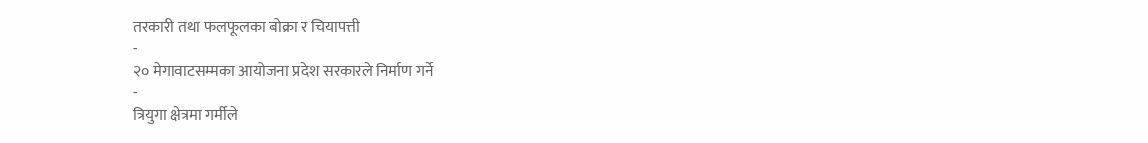तरकारी तथा फलफूलका बोक्रा र चियापत्ती
-
२० मेगावाटसम्मका आयोजना प्रदेश सरकारले निर्माण गर्ने
-
त्रियुगा क्षेत्रमा गर्मीले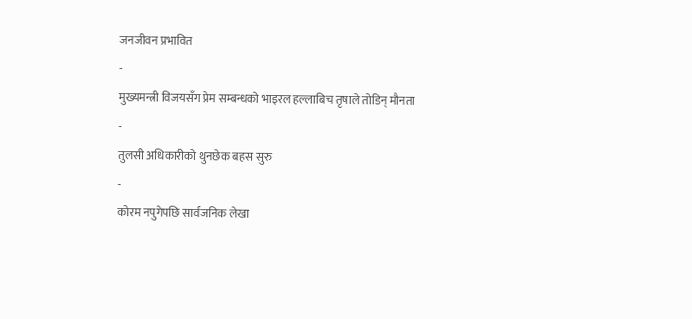जनजीवन प्रभावित
-
मुख्यमन्त्री विजयसँग प्रेम सम्बन्धको भाइरल हल्लाबिच तृषाले तोडिन् मौनता
-
तुलसी अधिकारीको थुनछेक बहस सुरु
-
कोरम नपुगेपछि सार्वजनिक लेखा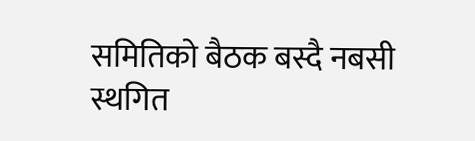समितिको बैठक बस्दै नबसी स्थगित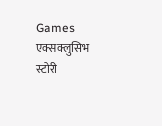Games
एक्सक्लुसिभ स्टोरी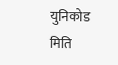युनिकोड
मिति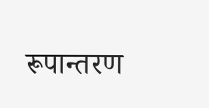रूपान्तरण